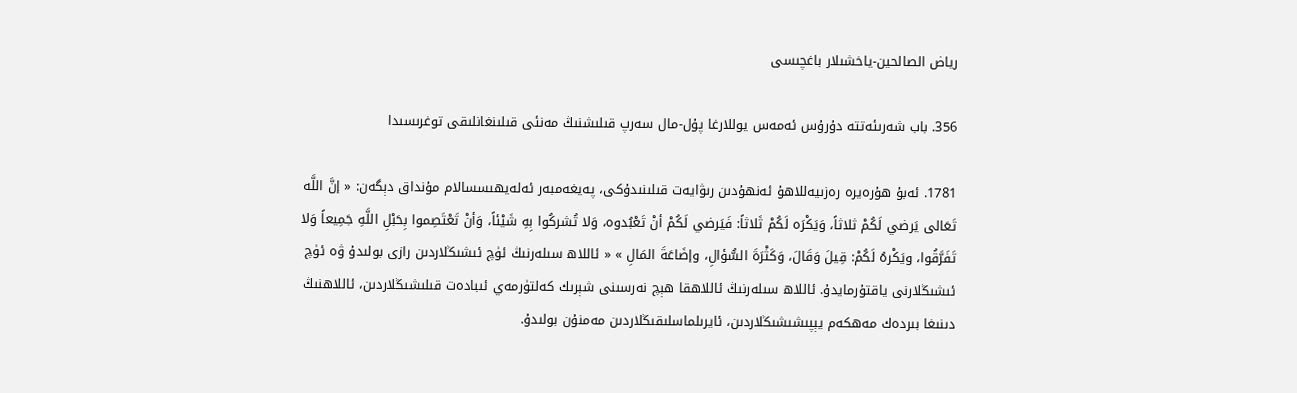رياض الصالحين-ياخشىلار باغچىسى

356. باب شەرىئەتتە دۇرۇس ئەمەس يوللارغا پۇل-مال سەرپ قىلىشنىڭ مەنئى قىلىنغانلىقى توغرىسىدا

1781. ئەبۇ ھۇرەيرە رەزىيەللاھۇ ئەنھۇدىن رىۋايەت قىلىنىدۇكى، پەيغەمبەر ئەلەيھىسسالام مۇنداق دېگەن: « إنَّ اللَّه تَعَالى يَرضي لَكُمْ ثلاثاً، وَيَكْرَه لَكُمْ ثَلاثاً: فَيَرضي لَكُمْ أنْ تَعْبُدوه، وَلا تُشركُوا بِهِ شَيْئاً، وَأنْ تَعْتَصِموا بِحَبْلِ اللَّهِ جَمِيعاً وَلا تَفَرَّقُوا، ويَكْرهُ لَكُمْ: قِيلَ وَقَالَ، وَكَثْرَةَ السُّؤالِ، وإضَاعَةَ المَالِ » « ئاللاھ سىلەرنىڭ ئۈچ ئىشىڭلاردىن رازى بولىدۇ ۋە ئۈچ ئىشىڭلارنى ياقتۇرمايدۇ. ئاللاھ سىلەرنىڭ ئاللاھقا ھېچ نەرسىنى شېرىك كەلتۈرمەي ئىبادەت قىلىشىڭلاردىن، ئاللاھنىڭ دىنىغا بىردەك مەھكەم يېپىشىشىڭلاردىن، ئايرىلماسلىقىڭلاردىن مەمنۇن بولىدۇ.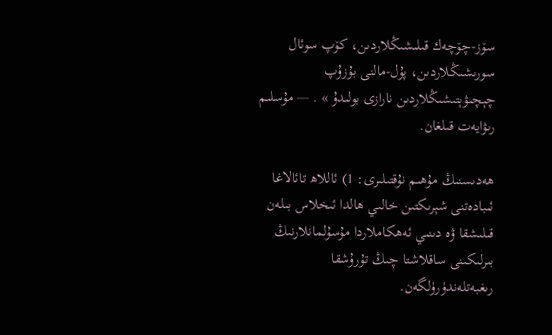سۆز-چۆچەك قىلىشىڭلاردىن، كۆپ سوئال سورىشىڭلاردىن، پۇل-مالنى بۇزۇپ چېچىۋېتىشىڭلاردىن نارازى بولىدۇ » . ― مۇسلىم رىۋايەت قىلغان.

ھەدىسنىڭ مۇھىم نۇقتىلىرى: 1) ئاللاھ تائالاغا ئىبادەتنى شېرىكتىن خالىي ھالدا ئىخلاس بىلەن قىلىشقا ۋە دىنىي ئەھكاملاردا مۇسۇلمانلارنىڭ بىرلىكىنى ساقلاشتا چىڭ تۇرۇشقا رىغبەتلەندۈرۈلگەن.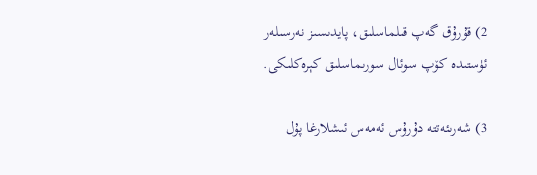2) قۇرۇق گەپ قىلماسلىق، پايدىسىز نەرسىلەر ئۈستىدە كۆپ سوئال سورىماسلىق كېرەكلىكى.

3) شەرىئەتتە دۇرۇس ئەمەس ئىشلارغا پۇل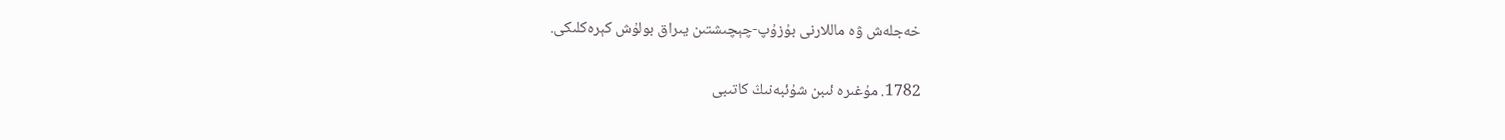خەجلەش ۋە ماللارنى بۇزۇپ-چېچىشتىن يىراق بولۇش كېرەكلىكى.

1782. مۇغىرە ئىبن شۇئبەنىڭ كاتىبى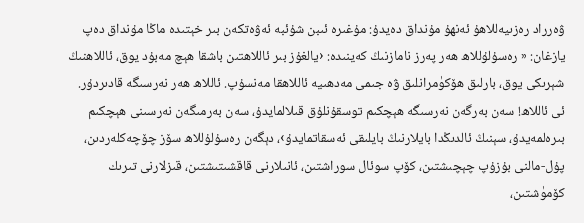ۋەرراد رەزىيەللاھۇ ئەنھۇ مۇنداق دەيدۇ: مۇغىرە ئىبن شۇئبە ئەۋەتكەن بىر خېتىدە ماڭا مۇنداق دەپ يازغان: « رەسۇلۇللاھ ھەر پەرز نامازنىڭ كەينىدە: ‹يالغۇز بىر ئاللاھتىن باشقا ھېچ مەبۇد يوق، ئاللاھنىڭ شېرىكى يوق، بارلىق ھۆكۈمرانلىق ۋە جىمى مەدھىيە ئاللاھقا مەنسۇپ. ئاللاھ ھەر نەرسىگە قادىردۇر. ئى ئاللاھ! سەن بەرگەن نەرسىگە ھېچكىم توسقۇنلۇق قىلالمايدۇ، سەن بەرمىگەن نەرسىنى ھېچكىم بىرەلمەيدۇ، سېنىڭ ئالدىڭدا بايلارنىڭ بايلىقى ئەسقاتمايدۇ›، دېگەن رەسۇلۇللاھ سۆز چۆچەكلەردىن، پۇل-مالنى بۇزۇپ چېچىشتىن، كۆپ سوئال سوراشتىن، ئانىلارنى قاقشىتىشتىن، قىزلارنى تىرىك كۆمۈشتىن،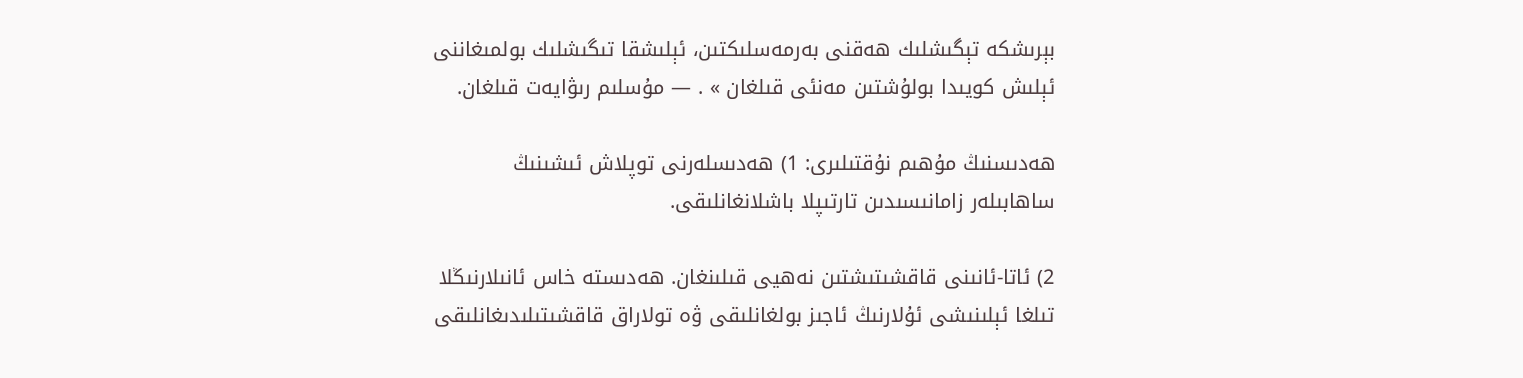بېرىشكە تېگىشلىك ھەقنى بەرمەسلىكتىن، ئېلىشقا تىگىشلىك بولمىغاننى ئېلىش كويىدا بولۇشتىن مەنئى قىلغان » . ― مۇسلىم رىۋايەت قىلغان.

ھەدىسنىڭ مۇھىم نۇقتىلىرى: 1) ھەدىسلەرنى توپلاش ئىشىنىڭ ساھابىلەر زامانىسىدىن تارتىپلا باشلانغانلىقى.

2) ئاتا-ئانىنى قاقشىتىشتىن نەھيى قىلىنغان. ھەدىستە خاس ئانىلارنىڭلا تىلغا ئېلىنىشى ئۇلارنىڭ ئاجىز بولغانلىقى ۋە تولاراق قاقشىتىلىدىغانلىقى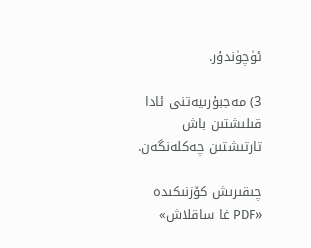ئۈچۈندۇر.

3) مەجبۇرىيەتنى ئادا قىلىشتىن باش تارتىشتىن چەكلەنگەن.

چىقىرىش كۆزنىكىدە «PDF غا ساقلاش»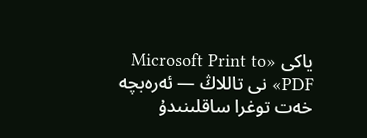ياكى «Microsoft Print to PDF» نى تاللاڭ — ئەرەبچە خەت توغرا ساقلىنىدۇ